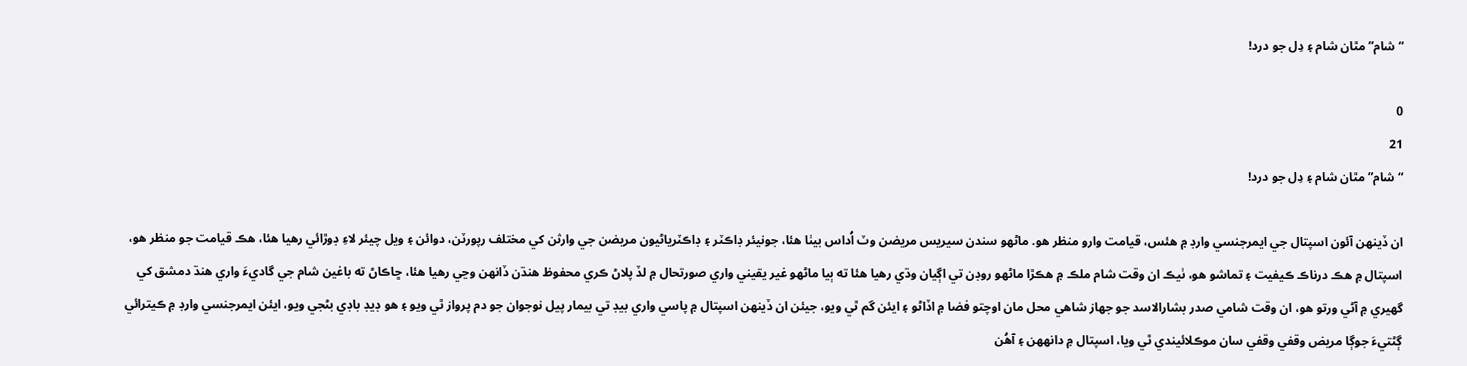“شام” مٿان شام ۽ دِل جو درد!

0
21
“شام” مٿان شام ۽ دِل جو درد!

ان ڏينهن آئون اسپتال جي ايمرجنسي وارڊ ۾ ھئس، قيامت وارو منظر هو. ماڻھو سندن سيريس مريضن وٽ اُداس بيٺا هئا، جونيئر ڊاڪٽر ۽ ڊاڪٽرياڻيون مريضن جي وارثن کي مختلف رپورٽن، دوائن ۽ ويل چيئر لاءِ ڊوڙائي رهيا هئا، ھڪ قيامت جو منظر هو، اسپتال ۾ ھڪ درناڪ ڪيفيت ۽ تماشو هو، ٺيڪ ان وقت شام ملڪ ۾ ھڪڙا ماڻھو روڊن تي اڳيان وڌي رهيا هئا ته ٻيا ماڻھو غير يقيني واري صورتحال ۾ لڏ پلاڻ ڪري محفوظ ھنڌن ڏانهن وڃي رهيا هئا، ڇاڪاڻ ته باغين شام جي گاديءَ واري هنڌ دمشق کي گهيري ۾ آڻي ورتو هو، ان وقت شامي صدر بشارالاسد جو جهاز شاهي محل مان اوچتو فضا ۾ اڏاڻو ۽ ايئن گم ٿي ويو، جيئن ان ڏينهن اسپتال ۾ پاسي واري بيڊ تي بيمار پيل نوجوان جو دم پرواز ٿي ويو ۽ ھو ڊيڊ باڊي بڻجي ويو، ايئن ايمرجنسي وارڊ ۾ ڪيترائي ڳڻتيءَ جوڳا مريض وقفي وقفي سان موڪلائيندي ٿي ويا، اسپتال ۾ دانهھن ۽ آهُن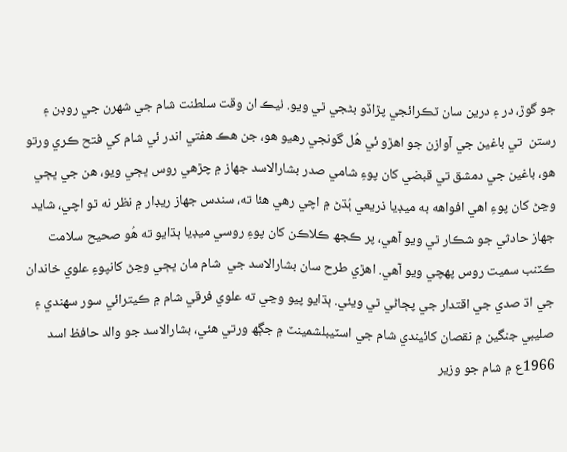جو گوڙ، در ۽ درين سان ٽڪرائجي پڙاڏو بڻجي ٿي ويو. ٺيڪ ان وقت سلطنت شام جي شهرن جي روڊن ۽ رستن  تي باغين جي آوازن جو اهڙو ئي هُل گونجي رهيو هو، جن هڪ هفتي اندر ئي شام کي فتح ڪري ورتو هو، باغين جي دمشق تي قبضي کان پوءِ شامي صدر بشارالاسد جهاز ۾ چڙھي روس ڀڄي ويو، هن جي ڀڄي وڃڻ کان پوءِ اهي افواهه به ميڊيا ذريعي ٻُڌڻ ۾ اچي رهي هئا ته، سندس جهاز ريڊار ۾ نظر نه ٿو اچي، شايد جهاز حادثي جو شڪار ٿي ويو آھي، پر ڪجھ ڪلاڪن کان پوءِ روسي ميڊيا ٻڌايو ته هُو صحيح سلامت ڪٽنب سميت روس پهچي ويو آھي. اهڙي طرح سان بشارالاسد جي  شام مان ڀڄي وڃڻ کانپوءِ علوي خاندان جي اڌ صدي جي اقتدار جي پڄاڻي ٿي ويئي. ٻڌايو پيو وڃي ته علوي فرقي شام ۾ ڪيترائي سور سهندي ۽ صليبي جنگين ۾ نقصان کائيندي شام جي اسٽيبلشمينٽ ۾ جڳھ ورتي هئي، بشارالاسد جو والد حافظ اسد 1966ع ۾ شام جو وزير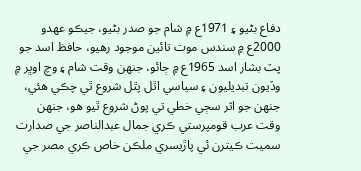دفاع بڻيو ۽ 1971ع ۾ شام جو صدر بڻيو، جيڪو عهدو 2000ع ۾ سندس موت تائين موجود رهيو، حافظ اسد جو پٽ بشار اسد 1965ع ۾ ڄائو، جنهن وقت شام ۽ وچ اوڀر ۾ وڏيون تبديليون ۽ سياسي اٿل پٿل شروع ٿي چڪي هئي، جنهن جو اثر سڄي خطي تي پوڻ شروع ٿيو هو، جنهن وقت عرب قومپرستي ڪري جمال عبدالناصر جي صدارت سميت ڪيترن ئي پاڙيسري ملڪن خاص ڪري مصر جي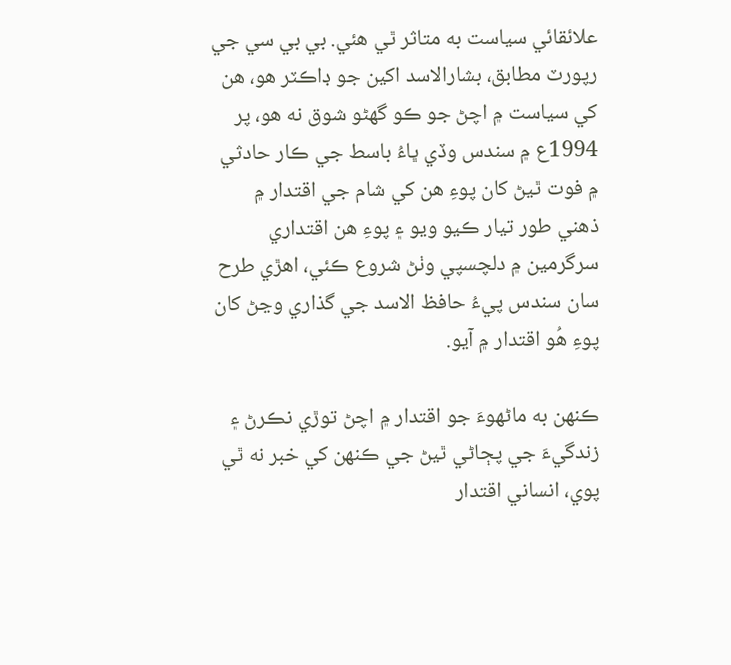علائقائي سياست به متاثر ٿي هئي. بي بي سي جي رپورٽ مطابق، بشارالاسد اکين جو ڊاڪٽر هو، هن کي سياست ۾ اچڻ جو ڪو گهڻو شوق نه هو، پر 1994ع ۾ سندس وڏي ڀاءُ باسط جي ڪار حادثي ۾ فوت ٿيڻ کان پوءِ هن کي شام جي اقتدار ۾ ذھني طور تيار ڪيو ويو ۽ پوءِ ھن اقتداري سرگرمين ۾ دلچسپي وٺڻ شروع ڪئي، اهڙي طرح سان سندس پيءُ حافظ الاسد جي گذاري وڃڻ کان پوءِ هُو اقتدار ۾ آيو.

ڪنهن به ماڻھوءَ جو اقتدار ۾ اچڻ توڙي نڪرڻ ۽ زندگيءَ جي پڄاڻي ٿيڻ جي ڪنهن کي خبر نه ٿي پوي، انساني اقتدار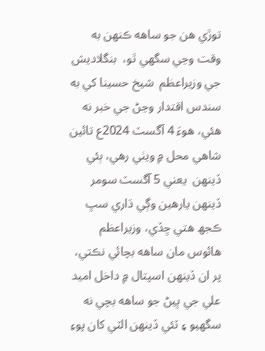توڙي هن جو ساهه ڪنهن به وقت وڃي سگهي ٿو،  بنگلاديش جي وزيراعظم  شيخ حسينا کي به سندس اقتدار وڃڻ جي خبر نه هئي، هوءَ 4 آگسٽ 2024ع تائين شاهي محل ۾ ويٺي رهي، ٻئي ڏينهن  يعني 5 آگسٽ سومر ڏينهن يارهين وڳي ڌاري سڀ ڪجھ ھتي ڇڏي، وزيراعظم هائوس مان ساهه بچائي نڪتي، پر ان ڏينهن اسپتال ۾ داخل اميد علي جي ڀيڻ جو ساهه بچي نه سگهيو ۽ ٽئي ڏينهن الٽي کان پوءِ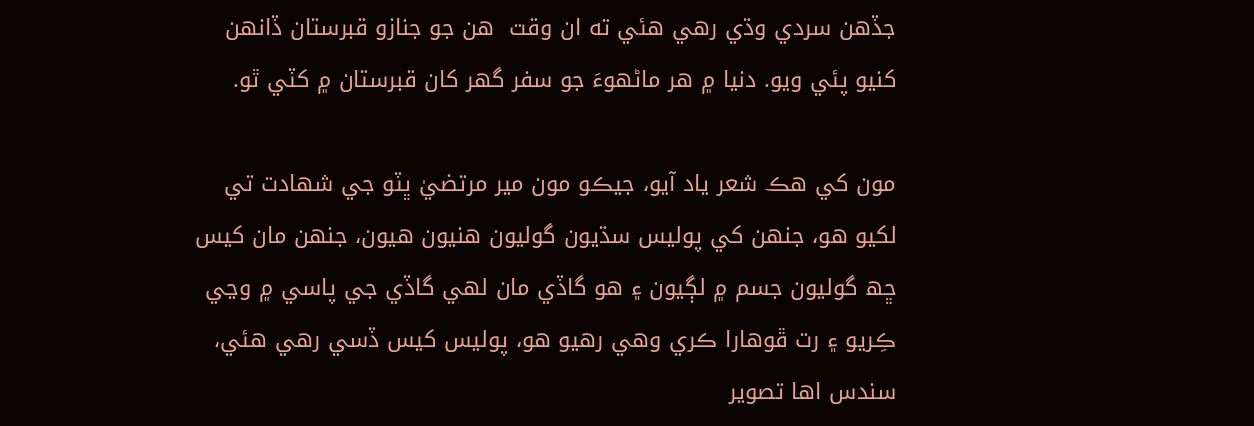جڏھن سردي وڌي رهي هئي ته ان وقت  هن جو جنازو قبرستان ڏانهن کنيو پئي ويو. دنيا ۾ ھر ماڻھوءَ جو سفر گهر کان قبرستان ۾ کٽي ٿو.

مون کي هڪ شعر ياد آيو، جيڪو مون مير مرتضيٰ ڀٽو جي شھادت تي لکيو هو، جنهن کي پوليس سڌيون گوليون هنيون هيون، جنهن مان کيس ڇھ گوليون جسم ۾ لڳيون ۽ ھو گاڏي مان لهي گاڏي جي پاسي ۾ وڃي ڪِريو ۽ رت ڦوهارا ڪري وهي رهيو هو، پوليس کيس ڏسي رهي هئي، سندس اها تصوير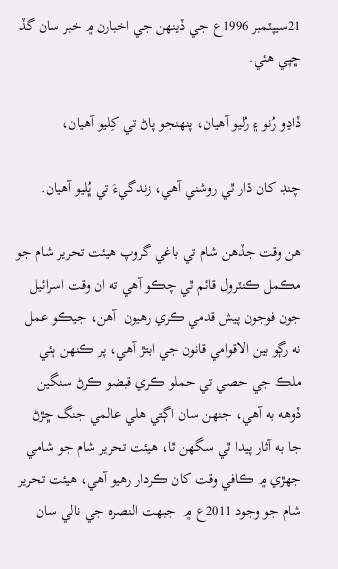21سيپٽمبر 1996ع جي ڏينهن جي اخبارن ۾ خبر سان گڏ ڇپي هئي.

ڏاڍو رُنو ۽ رُليو آھيان، پنهنجو پاڻ تي کِليو آھيان،

چنڊ کان ڌار ٿي روشني آھي، زندگيءَ تي ڀُليو آھيان.

هن وقت جڏھن شام تي باغي گروپ هيئت تحرير شام جو مڪمل ڪنٽرول قائم ٿي چڪو آھي ته ان وقت اسرائيل جون فوجون پيش قدمي ڪري رهيون  آھن، جيڪو عمل نه رڳو بين الاقوامي قانون جي ابتڙ آھي، پر ڪنهن ٻئي ملڪ جي حصي تي حملو ڪري قبضو ڪرڻ سنگين ڏوهه به آھي، جنهن سان اڳتي هلي عالمي جنگ ڇڙڻ جا به آثار پيدا ٿي سگهن ٿا، هيئت تحرير شام جو شامي جهڙي ۾ ڪافي وقت کان ڪردار رهيو آھي، هيئت تحرير شام جو وجود 2011ع ۾  جبهت النصره جي نالي سان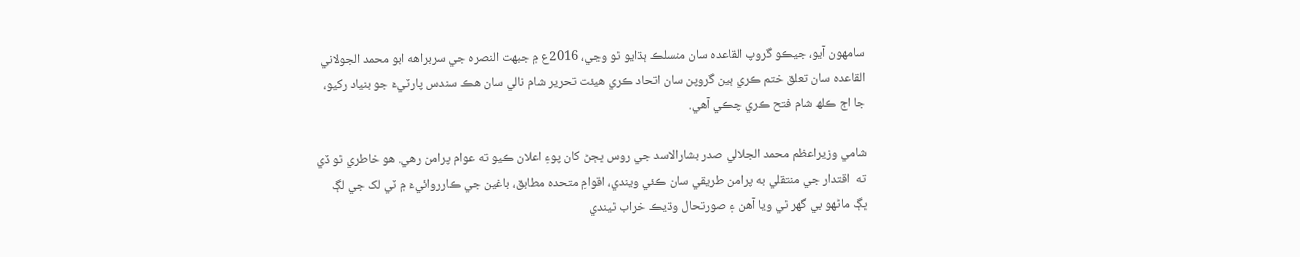سامهون آيو، جيڪو گروپ القاعده سان منسلڪ ٻڌايو ٿو وڃي، 2016ع ۾ جبهت النصره جي سربراهه ابو محمد الجولاني القاعده سان تعلق ختم ڪري ٻين گروپن سان اتحاد ڪري هيئت تحرير شام نالي سان هڪ سندس پارٽيءَ جو بنياد رکيو، جا اڄ ڪلھ شام فتح ڪري چڪي آھي.

شامي وزيراعظم محمد الجلالي صدر بشارالاسد جي روس ڀڄڻ کان پوءِ اعلان ڪيو ته عوام پرامن رهي. هو خاطري ٿو ڏي ته  اقتدار جي منتقلي به پرامن طريقي سان ڪئي ويندي، اقوامِ متحده مطابق، باغين جي ڪارروائيءَ ۾ ٽي لک جي لڳ ڀڳ ماڻھو بي گهر ٿي ويا آھن ۽ صورتحال وڌيڪ خراب ٿيندي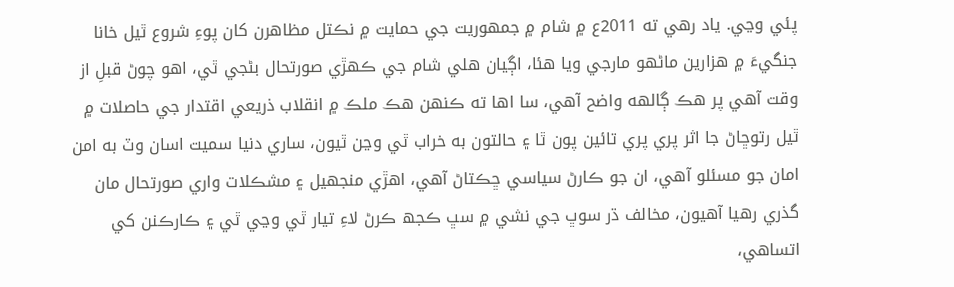پئي وڃي. ياد رهي ته 2011ع ۾ شام ۾ جمهوريت جي حمايت ۾ نڪتل مظاهرن کان پوءِ شروع ٿيل خانا جنگيءَ ۾ ھزارين ماڻھو مارجي ويا هئا، اڳيان هلي شام جي ڪهڙي صورتحال بڻجي ٿي، اهو چوڻ قبلِ از وقت آھي پر هڪ ڳالهه واضح آھي، سا اها ته ڪنهن هڪ ملڪ ۾ انقلاب ذريعي اقتدار جي حاصلات ۾ ٿيل رتوڇاڻ جا اثر پري پري تائين پون ٿا ۽ حالتون به خراب ٿي وڃن ٿيون، ساري دنيا سميت اسان وٽ به امن امان جو مسئلو آھي، ان جو ڪارڻ سياسي ڇڪتاڻ آھي، اهڙي منجهيل ۽ مشڪلات واري صورتحال مان گذري رهيا آھيون، مخالف ڌر سوڀ جي نشي ۾ سڀ ڪجھ ڪرڻ لاءِ تيار ٿي وڃي ٿي ۽ ڪارڪنن کي اتساهي،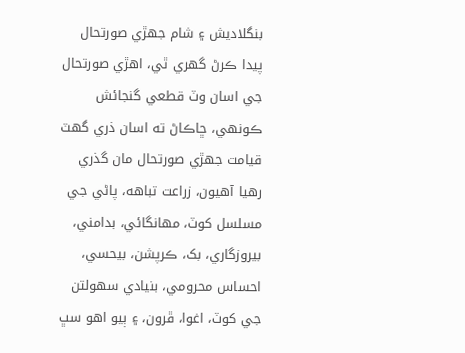بنگلاديش ۽ شام جهڙي صورتحال پيدا ڪرڻ گهري ٿي، اهڙي صورتحال جي اسان وٽ قطعي گنجائش ڪونهي، ڇاڪاڻ ته اسان ذري گهٽ قيامت جهڙي صورتحال مان گذري رهيا آھيون، زراعت تباهه، پاڻي جي مسلسل کوٽ، مهانگائي، بدامني، بيروزگاري، بک، ڪرپشن، بيحسي، احساس محرومي، بنيادي سهولتن جي کوٽ، اغوا، ڦرون، ۽ ٻيو اهو سڀ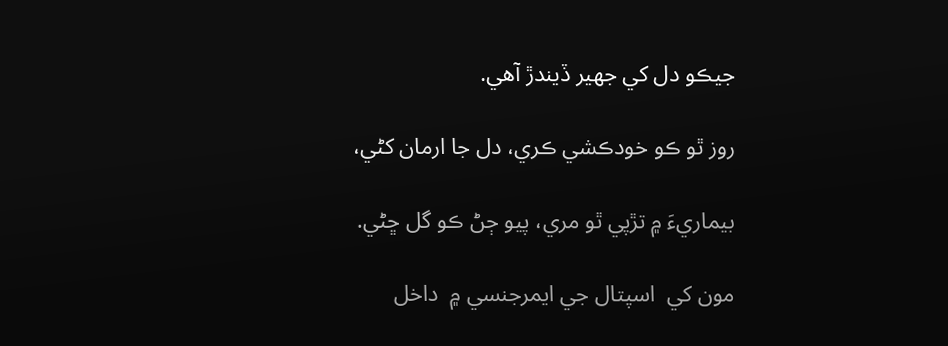جيڪو دل کي جهير ڏيندڙ آهي.

روز ٿو ڪو خودڪشي ڪري، دل جا ارمان کڻي،

بيماريءَ ۾ تڙپي ٿو مري، پيو ڄڻ ڪو گل ڇڻي.

مون کي  اسپتال جي ايمرجنسي ۾  داخل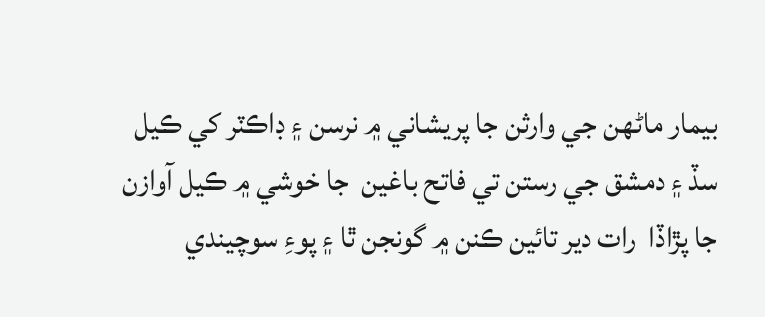بيمار ماڻھن جي وارثن جا پريشاني ۾ نرسن ۽ ڊاڪٽر کي ڪيل سڏ ۽ دمشق جي رستن تي فاتح باغين  جا خوشي ۾ ڪيل آوازن جا پڙاڏا  رات دير تائين ڪنن ۾ گونجن ٿا ۽ پوءِ سوچيندي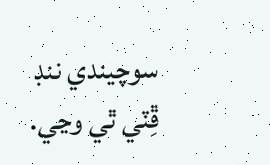سوچيندي ننڊ ڦِٽي ٿي وڃي.